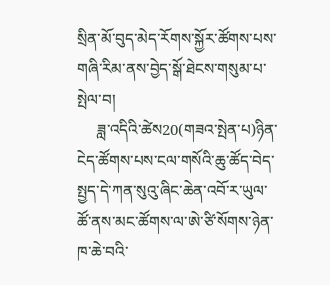སྲིན་མོ་བུད་མེད་རོགས་སྐྱོར་ཚོགས་པས་གཞི་རིམ་ནས་བྱེད་སྒོ་ཐེངས་གསུམ་པ་སྤེལ་བ།
     ཟླ་འདིའི་ཚེས20(གཟའ་སྤེན་པ)ཉིན་ངེད་ཚོགས་པས་ངལ་གསོའི་ཆུ་ཚོད་བེད་སྤྱད་དེ་ཀན་སུའུ་ཞིང་ཆེན་འབོ་ར་ཡུལ་ཚོ་ནས་མང་ཚོགས་ལ་ཨེ་ཙི་སོགས་ཉེན་ཁ་ཆེ་བའི་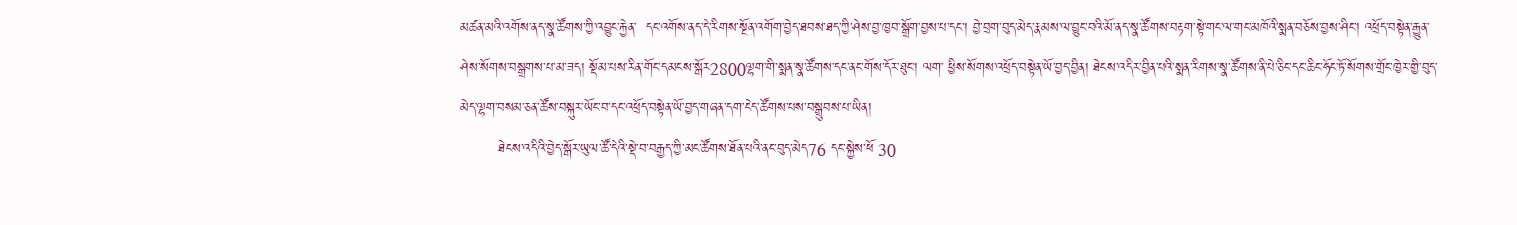མཚན་མའི་འགོས་ནད་སྣ་ཚོགས་ཀྱི་འབྱུང་རྐྱེན་  དང་འགོས་ནད་དེ་རིགས་སྔོན་འགོག་བྱེད་ཐབས་ཐད་ཀྱི་ཤེས་བྱ་ཁྱབ་སྒྲོག་བྱས་པ་དང་། བྱེ་བྲག་བུད་མེད་རྣམས་ལ་བྱུང་བའི་མོ་ནད་སྣ་ཚོགས་བརྟག་སྟེ་གང་ལ་གང་མཁོའི་སྨན་བཅོས་བྱས་ཤིང་། འཕྲོད་བསྟེན་རྒྱུན་ཤེས་སོགས་བསྒྲགས་པ་མ་ཟད། སྡོམ་པས་རིན་གོང་དམངས་སྒོར2800ལྷག་གི་སྨན་སྣ་ཚོགས་དང་ནང་གོས་དོར་ཐུང་། ལག་ ཕྱིས་སོགས་འཕྲོད་བསྟེན་ཡོ་བྱད་བྱིན། ཐེངས་འདིར་བྱིན་པའི་སྨན་རིགས་སྣ་ཚོགས་ནི་པེ་ཅིང་དང་ཆིང་ཧོང་ཏོ་སོགས་གྲོང་ཁྱེར་གྱི་བུད་མེད་ལྷག་བསམ་ཅན་ཚོས་བསྐུར་ཡོང་བ་དང་འཕྲོད་བསྟེན་ཡོ་བྱད་གཞན་དག་ངེད་ཚོགས་པས་བསྒྲུབས་པ་ཡིན།
        ཐེངས་འདིའི་བྱེད་སྒོར་ཡུལ་ཚོ་དེའི་སྡེ་བ་བརྒྱད་ཀྱི་མང་ཚོགས་ཐོན་པའི་ནང་བུད་མེད76 དང་སྐྱེས་ཕོ 30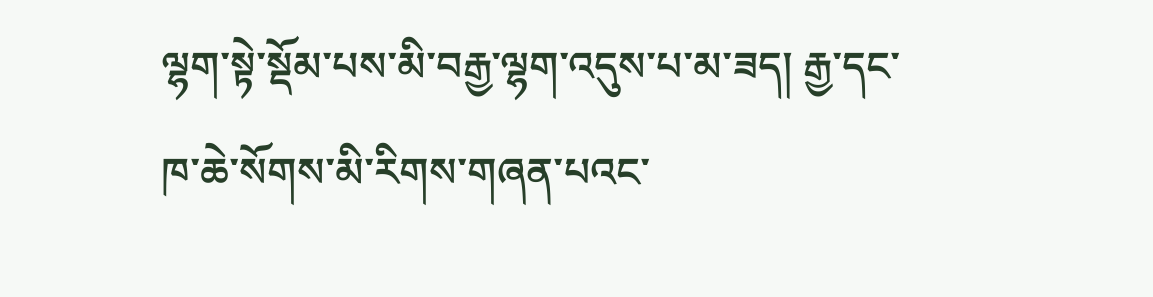ལྷག་སྟེ་སྡོམ་པས་མི་བརྒྱ་ལྷག་འདུས་པ་མ་ཟད། རྒྱ་དང་ཁ་ཆེ་སོགས་མི་རིགས་གཞན་པའང་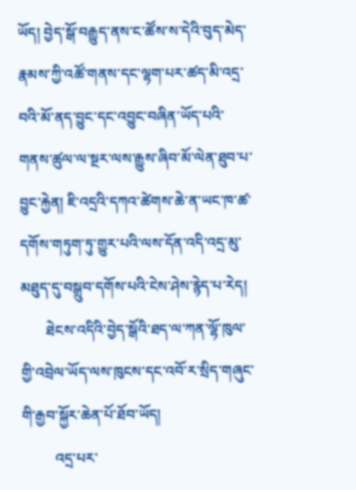ཡོད། བྱེད་སྒོ་བརྒྱུད་ནས་ང་ཚོས་ས་དེའི་བུད་མེད་རྣམས་ཀྱི་འཚོ་གནས་དང་ལྷག་པར་ཚད་མི་འདྲ་བའི་མོ་ནད་བྱུང་དང་འབྱུང་བཞིན་ཡོད་པའི་གནས་ཚུལ་ལ་སྔར་ལས་རྒྱུས་ཞིབ་མོ་ལེན་ཐུབ་པ་བྱུང་རྐྱེན། ཇི་འདྲའི་དཀའ་ཚེགས་ཆེ་ན་ཡང་ཁ་ཚ་དགོས་གཏུག་ཏུ་གྱུར་པའི་ལས་དོན་འདི་འདྲ་མུ་མཐུད་དུ་བསྒྲུབ་དགོས་པའི་ངེས་ཤེས་རྙེད་པ་རེད།
       ཐེངས་འདིའི་བྱེད་སྒོའི་ཐད་ལ་ཀན་ལྷོ་ཁུལ་གྱི་འབྲེལ་ཡོད་ལས་ཁུངས་དང་འབོ་ར་སྲིད་གཞུང་གི་རྒྱབ་སྐྱོར་ཆེན་པོ་ཐོབ་ཡོད།
         འདྲ་པར་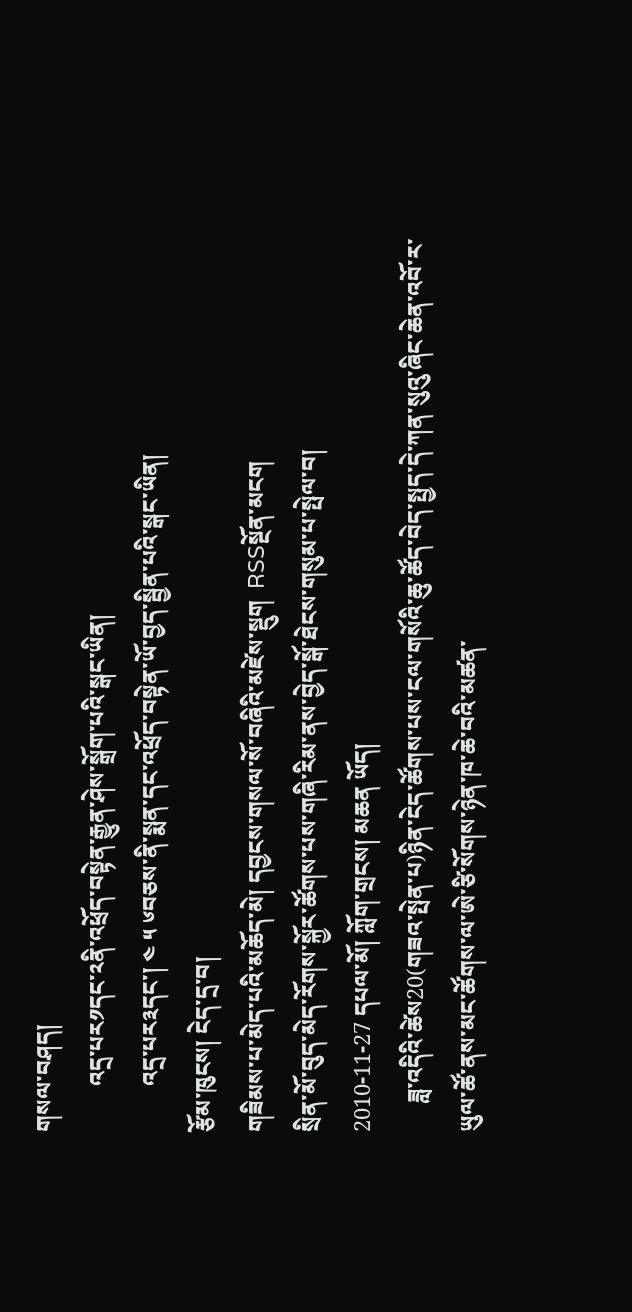གསལ་བཤད།
        འདྲ་པར༡དང་༢ནི་འཕྲོད་བསྟེན་རྒྱུན་ཤེས་སྒྲོག་པའི་སྒང་ཡིན།
        འདྲ་པར༣དང་། ༤ ༥ ༦བཅས་ནི་སྨན་དང་འཕྲོད་བསྟེན་ཡོ་བྱད་སྦྱིན་པའི་སྒང་ཡིན།
རྩོམ་ཁུངས། ངེད་དྲ་བ།
གཟིམས་པ་མེད་པའི་མཆོད་མེ། དབྱངས་གསལ་སོ་བཞིའི་མཛེས་སྡུག  RSSསྔོན་མངག
སྲིན་མོ་བུད་མེད་རོགས་སྐྱོར་ཚོགས་པས་གཞི་རིམ་ནས་བྱེད་སྒོ་ཐེངས་གསུམ་པ་སྤེལ་བ།
2010-11-27 དཔལ་མོ། ཀློག་གྲངས། མཆན ཡོད།
     ཟླ་འདིའི་ཚེས20(གཟའ་སྤེན་པ)ཉིན་ངེད་ཚོགས་པས་ངལ་གསོའི་ཆུ་ཚོད་བེད་སྤྱད་དེ་ཀན་སུའུ་ཞིང་ཆེན་འབོ་ར་ཡུལ་ཚོ་ནས་མང་ཚོགས་ལ་ཨེ་ཙི་སོགས་ཉེན་ཁ་ཆེ་བའི་མཚན་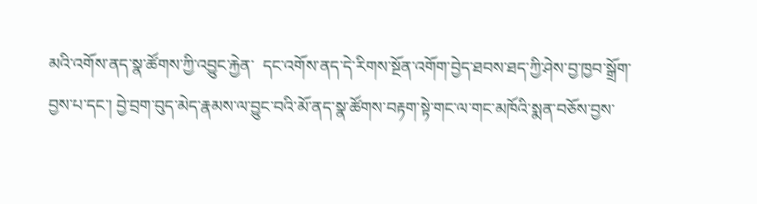མའི་འགོས་ནད་སྣ་ཚོགས་ཀྱི་འབྱུང་རྐྱེན་  དང་འགོས་ནད་དེ་རིགས་སྔོན་འགོག་བྱེད་ཐབས་ཐད་ཀྱི་ཤེས་བྱ་ཁྱབ་སྒྲོག་བྱས་པ་དང་། བྱེ་བྲག་བུད་མེད་རྣམས་ལ་བྱུང་བའི་མོ་ནད་སྣ་ཚོགས་བརྟག་སྟེ་གང་ལ་གང་མཁོའི་སྨན་བཅོས་བྱས་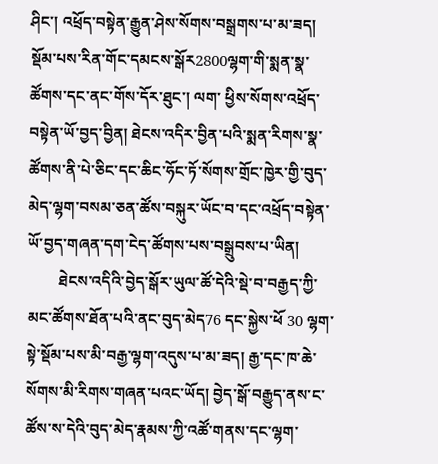ཤིང་། འཕྲོད་བསྟེན་རྒྱུན་ཤེས་སོགས་བསྒྲགས་པ་མ་ཟད། སྡོམ་པས་རིན་གོང་དམངས་སྒོར2800ལྷག་གི་སྨན་སྣ་ཚོགས་དང་ནང་གོས་དོར་ཐུང་། ལག་ ཕྱིས་སོགས་འཕྲོད་བསྟེན་ཡོ་བྱད་བྱིན། ཐེངས་འདིར་བྱིན་པའི་སྨན་རིགས་སྣ་ཚོགས་ནི་པེ་ཅིང་དང་ཆིང་ཧོང་ཏོ་སོགས་གྲོང་ཁྱེར་གྱི་བུད་མེད་ལྷག་བསམ་ཅན་ཚོས་བསྐུར་ཡོང་བ་དང་འཕྲོད་བསྟེན་ཡོ་བྱད་གཞན་དག་ངེད་ཚོགས་པས་བསྒྲུབས་པ་ཡིན།
        ཐེངས་འདིའི་བྱེད་སྒོར་ཡུལ་ཚོ་དེའི་སྡེ་བ་བརྒྱད་ཀྱི་མང་ཚོགས་ཐོན་པའི་ནང་བུད་མེད76 དང་སྐྱེས་ཕོ 30 ལྷག་སྟེ་སྡོམ་པས་མི་བརྒྱ་ལྷག་འདུས་པ་མ་ཟད། རྒྱ་དང་ཁ་ཆེ་སོགས་མི་རིགས་གཞན་པའང་ཡོད། བྱེད་སྒོ་བརྒྱུད་ནས་ང་ཚོས་ས་དེའི་བུད་མེད་རྣམས་ཀྱི་འཚོ་གནས་དང་ལྷག་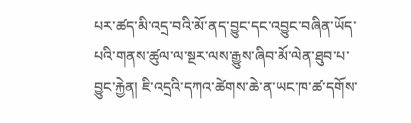པར་ཚད་མི་འདྲ་བའི་མོ་ནད་བྱུང་དང་འབྱུང་བཞིན་ཡོད་པའི་གནས་ཚུལ་ལ་སྔར་ལས་རྒྱུས་ཞིབ་མོ་ལེན་ཐུབ་པ་བྱུང་རྐྱེན། ཇི་འདྲའི་དཀའ་ཚེགས་ཆེ་ན་ཡང་ཁ་ཚ་དགོས་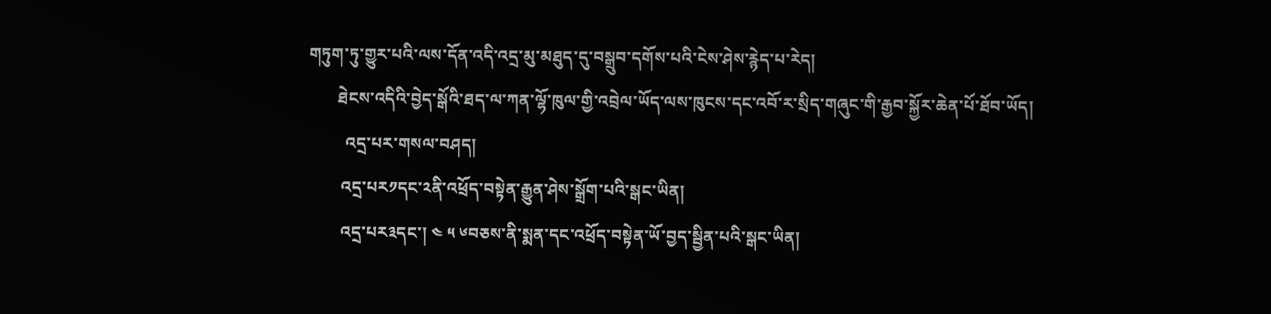གཏུག་ཏུ་གྱུར་པའི་ལས་དོན་འདི་འདྲ་མུ་མཐུད་དུ་བསྒྲུབ་དགོས་པའི་ངེས་ཤེས་རྙེད་པ་རེད།
       ཐེངས་འདིའི་བྱེད་སྒོའི་ཐད་ལ་ཀན་ལྷོ་ཁུལ་གྱི་འབྲེལ་ཡོད་ལས་ཁུངས་དང་འབོ་ར་སྲིད་གཞུང་གི་རྒྱབ་སྐྱོར་ཆེན་པོ་ཐོབ་ཡོད།
         འདྲ་པར་གསལ་བཤད།
        འདྲ་པར༡དང་༢ནི་འཕྲོད་བསྟེན་རྒྱུན་ཤེས་སྒྲོག་པའི་སྒང་ཡིན།
        འདྲ་པར༣དང་། ༤ ༥ ༦བཅས་ནི་སྨན་དང་འཕྲོད་བསྟེན་ཡོ་བྱད་སྦྱིན་པའི་སྒང་ཡིན།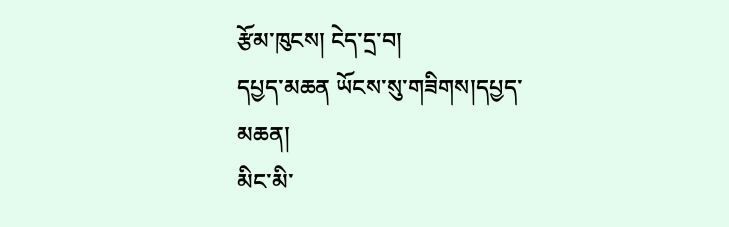རྩོམ་ཁུངས། ངེད་དྲ་བ།
དཔྱད་མཆན ཡོངས་སུ་གཟིགས།དཔྱད་མཆན།
མིང་མི་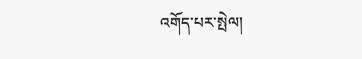འགོད་པར་སྤེལ།